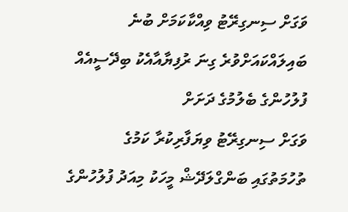ވަގަށް ސިނގިރޭޓު ވިއްކާކަމަށް ބުނެ ބައިލައްކައަށްވުރެ ގިނަ ރުފިޔާއާއެކު ބިދޭސީއެއް ފުލުހުންގެ ބެލުމުގެ ދަށަށް
ވަގަށް ސިނގިރޭޓު ވިޔަފާރިކުރާ ކަމުގެ ތުހުމަތުގައި ބަންގްލަދޭޝް މީހަކު މިއަދު ފުލުހުންގެ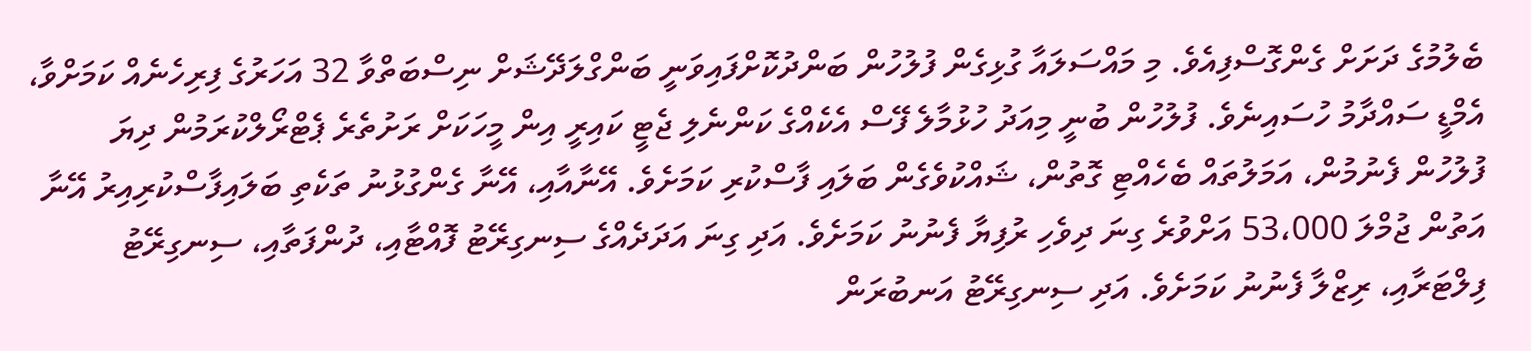ބެލުމުގެ ދަށަށް ގެންގޮސްފިއެވެ. މި މައްސަލައާ ގުޅިގެން ފުލުހުން ބަންދުކޮށްފައިވަނީ ބަންގްލަދޭޝަށް ނިސްބަތްވާ 32 އަހަރުގެ ފިރިހެނެއް ކަމަށްވާ، އެމްޑީ ސައްދާމު ހުސައިނެވެ. ފުލުހުން ބުނީ މިއަދު ހުޅުމާލެ ފޭސް އެކެއްގެ ކަންނެލި ޖެޓީ ކައިރީ އިން މީހަކަށް ރަށުތެރެ ޕެޓްރޯލްކުރަމުން ދިޔަ ފުލުހުން ފެނުމުން، އަމަލުތައް ބެހެއްޓި ގޮތުން، ޝައްކުވެގެން ބަލައި ފާސްކުރި ކަމަށެވެ. އޭނާއާއި، އޭނާ ގެންގުޅުނު ތަކެތި ބަލައިފާސްކުރިއިރު އޭނާ އަތުން ޖުމްލަ 53،000 އަށްވުރެ ގިނަ ދިވެހި ރުފިޔާ ފެނުނު ކަމަށެވެ. އަދި ގިނަ އަދަދެއްގެ ސިނގިރޭޓު ފޮއްޓާއި، ދުންފަތާއި، ސިނގިރޭޓު ފިލްޓަރާއި، ރިޒްލާ ފެނުނު ކަމަށެވެ. އަދި ސިނގިރޭޓު އަނބުރަން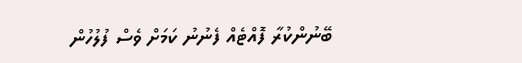ބޭނުންކުރާ ފޮއްޓެއް ފެނުނު ކަމަށް ވެސް ފުލުހުން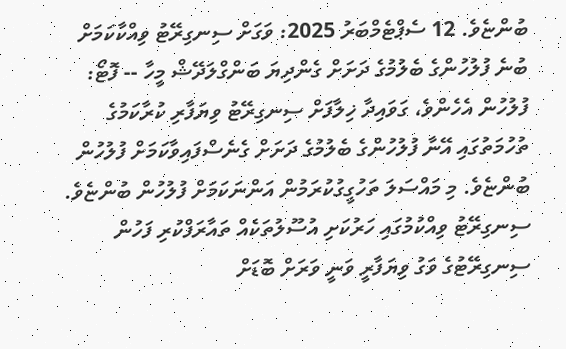ބުންޏެވެ. 12 ސެޕްޓެމްބަރު 2025: ވަގަށް ސިނގިރޭޓު ވިއްކާކަމަށް ބުނެ ފުލުހުންގެ ބެލުމުގެ ދަށަށް ގެންދިޔަ ބަންގްލަދޭޝް މީހާ -- ފޮޓޯ: ފުލުހުން އެހެންވެ، ގަވައިދާ ޚިލާފަށް ސިނގިރޭޓު ވިޔަފާރި ކުރާކަމުގެ ތުހުމަތުގައި އޭނާ ފުލުހުންގެ ބެލުމުގެ ދަށަށް ގެނެސްފައިވާކަމަށް ފުލުހުން ބުންޏެވެ. މި މައްސަލަ ތަހުގީގުކުރަމުން އަންނަކަމަށް ފުލުހުން ބުންޏެވެ. ސިނގިރޭޓު ވިއްކުމުގައި ހަރުކަށި އުސޫލުތަކެއް ތައާރަފްކުރި ފަހުން ސިނގިރޭޓުގެ ވަގު ވިޔަފާރީ ވަނީ ވަރަށް ބޮޑަށް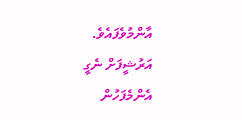އާންމުވެފައެވެ.
އަރުޝީފަށް ނެގީ
އެންމެފަހުން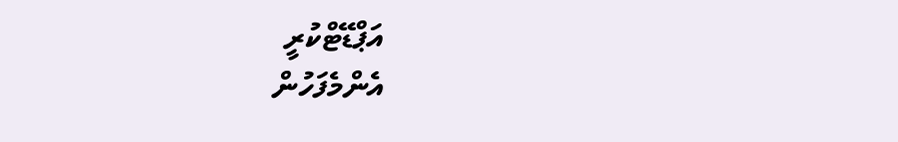އަޕްޑޭޓްކުރީ
އެންމެފަހުން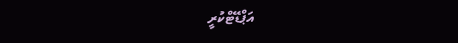އަޕްޑޭޓްކުރީ